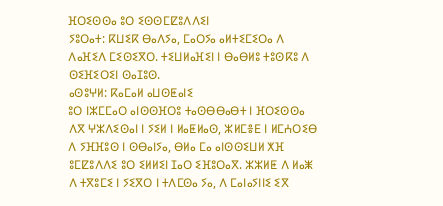ⴼⵔⵉⵙⵙⴰ ⵓⵔ ⵉⵙⵙⵎⵇⵓⴷⴷⵉⵏ
ⵢⵓⵔⴰⵜ: ⴽⵡⵉⴽ ⴱⴰⴷⵢⴰ, ⵎⴰⵔⵢⴰ ⴰⵍⵜⵉⵎⵉⵔⴰ ⴷ ⴷⴰⴼⵉⴷ ⵎⵉⵙⵉⴳⵔ. ⵜⵉⵡⵍⴰⴼⵉⵏ ⵏ ⴱⴰⴱⵍⵓ ⵜⵓⵙⴽⵓ ⴷ ⵙⵉⴼⵉⵔⵉⵏ ⵙⴰⵊⵓⵙ.
ⴰⵙⵓⵖⵍ: ⴽⴰⵎⴰⵍ ⴰⵡⵙⵟⴰⵏⵉ
ⵓⵔ ⵏⵣⵎⵎⴰⵔ ⴰⵏⵙⵙⴼⵔⵓ ⵜⴰⵙⴱⴱⴰⴱⵜ ⵏ ⴼⵔⵉⵙⵙⴰ ⴷⴳ ⵖⵣⴷⵉⵙⴰⵏ ⵏ ⵢⵉⵍ ⵏ ⵍⴰⵟⵍⴰⵙ, ⵣⵍⵎⴻⴹ ⵏ ⵍⵎⵄⵔⵉⴱ ⴷ ⵢⴼⴼⵓⵙ ⵏ ⵙⴱⴰⵏⵢⴰ, ⴱⵍⴰ ⵎⴰ ⴰⵏⵙⵙⵉⵡⵍ ⵅⴼ ⵓⵎⵇⵓⴷⴷⵉ ⵓⵔ ⵉⵍⵍⵉⵏ ⵊⴰⵔ ⵉⴼⵓⵔⴰⴳ. ⵣⵣⵍⵟ ⴷ ⵍⴰⵥ ⴷ ⵜⴳⵓⵎⵉ ⵏ ⵢⵉⴳⵔ ⵏ ⵜⴷⵎⵙⴰ ⵢⴰ, ⴷ ⵎⴰⵏⴰⵢⵏⵏⵉ ⵉⴳ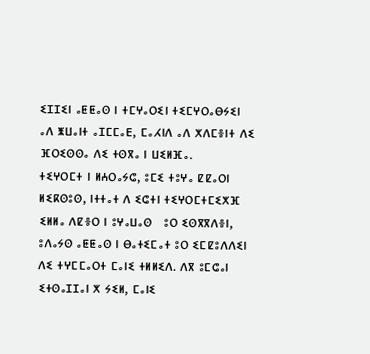ⵉⵊⵊⵉⵏ ⴰⵟⵟⴰⵙ ⵏ ⵜⵎⵖⴰⵔⵉⵏ ⵜⵉⵎⵖⵔⴰⴱⵢⵉⵏ ⴰⴷ ⵥⵡⴰⵏⵜ ⴰⵊⵎⵎⴰⴹ, ⵎⴰⵃⵏⴷ ⴰⴷ ⵅⴷⵎⴻⵏⵜ ⴷⵉ ⴼⵔⵉⵙⵙⴰ ⴷⵉ ⵜⵙⴳⴰ ⵏ ⵡⵉⵍⴼⴰ.
ⵜⵉⵖⵔⵎⵜ ⵏ ⵍⵄⵔⴰⵢⵛ, ⵓⵎⵉ ⵜⵓⵖⴰ ⵇⵇⴰⵔⵏ ⵍⵉⴽⵙⵓⵙ, ⵏⵜⵜⴰⵜ ⴷ ⵉⵛⵜⵏ ⵜⵉⵖⵔⵎⵜⵎⵉⵅⴼ ⵉⵍⵍⴰ ⴷⵇⴻⵔ ⵏ ⵓⵖⴰⵡⴰⵙ   ⵓⵔ ⵉⵙⴳⴳⴷⴻⵏ, ⵓⴷⴰⵢⵙ ⴰⵟⵟⴰⵙ ⵏ ⴱⴰⵜⵉⵎⴰⵜ ⵓⵔ ⵉⵎⵇⵓⴷⴷⵉⵏ ⴷⵉ ⵜⵖⵎⵎⴰⵔⵜ ⵎⴰⵏⵉ ⵜⵍⵍⵉⴷ. ⴷⴳ ⵓⵎⵛⴰⵏ ⵉⵜⵙⴰⵊⵊⴰⵏ ⵅ ⵢⵉⵍ, ⵎⴰⵏⵉ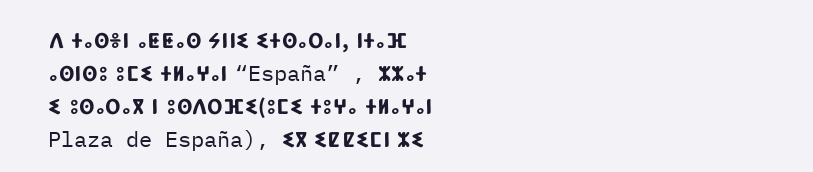ⴷ ⵜⴰⵙⴻⵏ ⴰⵟⵟⴰⵙ ⵢⵏⵏⵉ ⵉⵜⵙⴰⵔⴰⵏ, ⵏⵜⴰⴼ ⴰⵙⵏⵙⵓ ⵓⵎⵉ ⵜⵍⴰⵖⴰⵏ “España” , ⵣⵣⴰⵜ ⵉ ⵓⵙⴰⵔⴰⴳ ⵏ ⵓⵙⴷⵔⴼⵉ(ⵓⵎⵉ ⵜⵓⵖⴰ ⵜⵍⴰⵖⴰⵏ Plaza de España), ⵉⴳ ⵉⵇⵇⵉⵎⵏ ⵣⵉ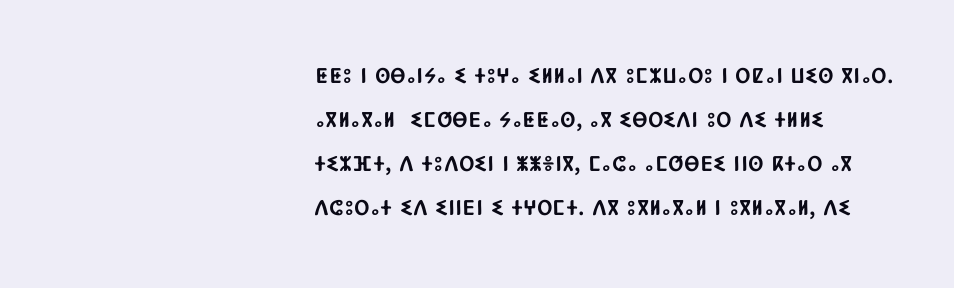ⵟⵟⵓ ⵏ ⵙⴱⴰⵏⵢⴰ ⵉ ⵜⵓⵖⴰ ⵉⵍⵍⴰⵏ ⴷⴳ ⵓⵎⵣⵡⴰⵔⵓ ⵏ ⵔⵇⴰⵏ ⵡⵉⵙ ⴳⵏⴰⵔ. ⴰⴳⵍⴰⴳⴰⵍ  ⵉⵎⵚⴱⴹⴰ ⵢⴰⵟⵟⴰⵙ, ⴰⴳ ⵉⴱⵔⵉⴷⵏ ⵓⵔ ⴷⵉ ⵜⵍⵍⵉ ⵜⵉⵣⴼⵜ, ⴷ ⵜⵓⴷⵔⵉⵏ ⵏ ⵥⵥⴻⵏⴳ, ⵎⴰⵛⴰ ⴰⵎⵚⴱⴹⵉ ⵏⵏⵙ ⴽⵜⴰⵔ ⴰⴳ ⴷⵛⵓⵔⴰⵜ ⵉⴷ ⵉⵏⵏⴹⵏ ⵉ ⵜⵖⵔⵎⵜ. ⴷⴳ ⵓⴳⵍⴰⴳⴰⵍ ⵏ ⵓⴳⵍⴰⴳⴰⵍ, ⴷⵉ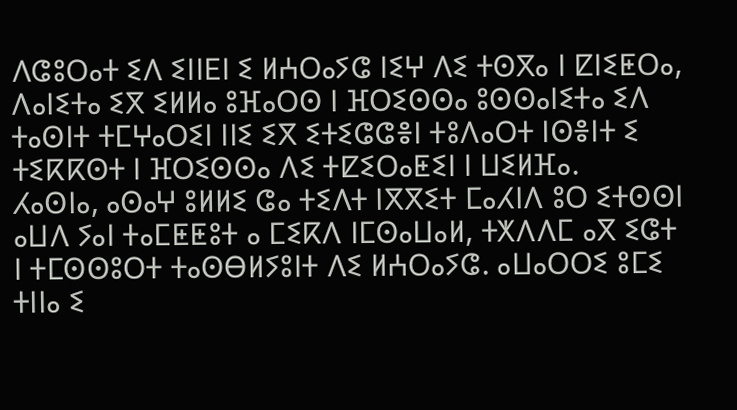ⴷⵛⵓⵔⴰⵜ ⵉⴷ ⵉⵏⵏⴹⵏ ⵉ ⵍⵄⵔⴰⵢⵛ ⵏⵉⵖ ⴷⵉ ⵜⵙⴳⴰ ⵏ ⵇⵏⵉⵟⵔⴰ, ⴷⴰⵏⵉⵜⴰ ⵉⴳ ⵉⵍⵍⴰ ⵓⴼⴰⵔⵙ ⵏ ⴼⵔⵉⵙⵙⴰ ⵓⵙⵙⴰⵏⵉⵜⴰ ⵉⴷ ⵜⴰⵙⵏⵜ ⵜⵎⵖⴰⵔⵉⵏ ⵏⵏⵉ ⵉⴳ ⵉⵜⵉⵛⵛⴻⵏ ⵜⵓⴷⴰⵔⵜ ⵏⵙⴻⵏⵜ ⵉ ⵜⵉⴽⴽⵙⵜ ⵏ ⴼⵔⵉⵙⵙⴰ ⴷⵉ ⵜⵇⵉⵔⴰⵟⵉⵏ ⵏ ⵡⵉⵍⴼⴰ.
ⵃⴰⵙⵏⴰ, ⴰⵙⴰⵖ ⵓⵍⵍⵉ ⵛⴰ ⵜⵉⴷⵜ ⵏⴳⴳⵉⵜ ⵎⴰⵃⵏⴷ ⵓⵔ ⵉⵜⵙⵙⵏ ⴰⵡⴷ ⵢⴰⵏ ⵜⴰⵎⵟⵟⵓⵜ ⴰ ⵎⵉⴽⴷ ⵏⵎⵙⴰⵡⴰⵍ, ⵜⵅⴷⴷⵎ ⴰⴳ ⵉⵛⵜ ⵏ ⵜⵎⵙⵙⵓⵔⵜ ⵜⴰⵙⴱⵍⵢⵓⵏⵜ ⴷⵉ ⵍⵄⵔⴰⵢⵛ. ⴰⵡⴰⵔⵔⵉ ⵓⵎⵉ ⵜⵏⵏⴰ ⵉ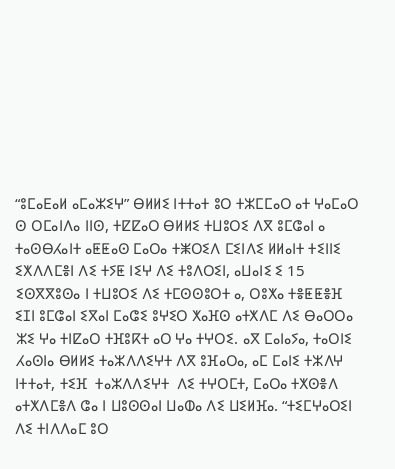“ⵓⵎⴰⴹⴰⵍ ⴰⵎⴰⵣⵉⵖ” ⴱⵍⵍⵉ ⵏⵜⵜⴰⵜ ⵓⵔ ⵜⵣⵎⵎⴰⵔ ⴰⵜ ⵖⴰⵎⴰⵔ ⵙ ⵔⵎⴰⵏⴷⴰ ⵏⵏⵙ, ⵜⵇⵇⴰⵔ ⴱⵍⵍⵉ ⵜⵡⵓⵔⵉ ⴷⴳ ⵓⵎⵛⴰⵏ ⴰ ⵜⴰⵙⴱⵃⴰⵏⵜ ⴰⵟⵟⴰⵙ ⵎⴰⵔⴰ ⵜⵥⵔⵉⴷ ⵎⵉⵏⴷⵉ ⵍⵍⴰⵏⵜ ⵜⵉⵏⵏⵉ ⵉⵅⴷⴷⵎⴻⵏ ⴷⵉ ⵜⵢⵟ ⵏⵉⵖ ⴷⵉ ⵜⵓⴷⵔⵉⵏ, ⴰⵡⴰⵏⵉ ⵉ 15 ⵉⵙⴳⴳⵓⵙⴰ ⵏ ⵜⵡⵓⵔⵉ ⴷⵉ ⵜⵎⵙⵙⵓⵔⵜ ⴰ, ⵔⵓⵅⴰ ⵜⴻⵟⵟⴻⴼ ⵉⵊⵏ ⵓⵎⵛⴰⵏ ⵉⴳⴰⵏ ⵎⴰⵛⵉ ⵓⵖⵉⵔ ⵅⴰⴼⵙ ⴰⵜⵅⴷⵎ ⴷⵉ ⴱⴰⵔⵔⴰ ⵣⵉ ⵖⴰ ⵜⵏⵇⴰⵔ ⵜⴼⵓⴽⵜ ⴰⵔ ⵖⴰ ⵜⵖⵔⵉ. ⴰⴳ ⵎⴰⵏⴰⵢⴰ, ⵜⴰⵔⵏⵉ ⵃⴰⵙⵏⴰ ⴱⵍⵍⵉ ⵜⴰⵣⴷⴷⵉⵖⵜ ⴷⴳ ⵓⴼⴰⵔⴰ, ⴰⵎ ⵎⴰⵏⵉ ⵜⵣⴷⵖ ⵏⵜⵜⴰⵜ, ⵜⵉⴼ  ⵜⴰⵣⴷⴷⵉⵖⵜ  ⴷⵉ ⵜⵖⵔⵎⵜ, ⵎⴰⵔⴰ ⵜⵅⵙⴻⴷ ⴰⵜⵅⴷⵎⴻⴷ ⵛⴰ ⵏ ⵡⵓⵙⵙⴰⵏ ⵡⴰⵀⴰ ⴷⵉ ⵡⵉⵍⴼⴰ. “ⵜⵉⵎⵖⴰⵔⵉⵏ ⴷⵉ ⵜⵏⴷⴷⴰⵎ ⵓⵔ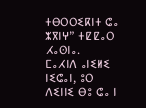ⵜⴱⵔⵔⵉⴽⵏⵜ ⵛⴰ ⵣⴳⵏⵖ” ⵜⵇⵇⴰⵔ ⵃⴰⵙⵏⴰ.
ⵎⴰⵃⵏⴷ ⴰⵏⵉⵍⵉ ⵏⵉⵛⴰⵏ, ⵓⵔ ⴷⵉⵏⵏⵉ ⴱⵓ ⵛⴰ ⵏ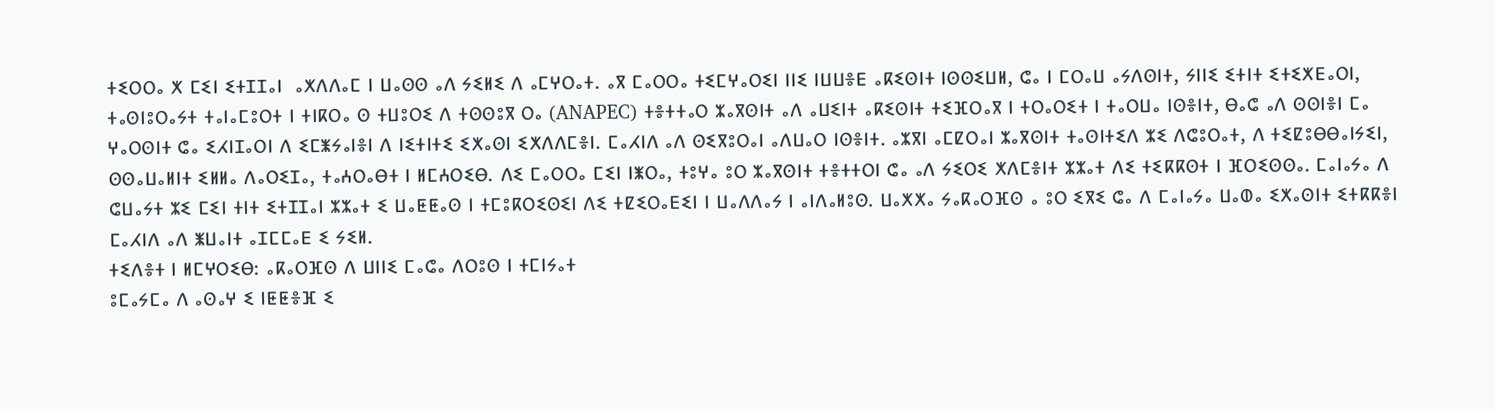ⵜⵉⵔⵔⴰ ⵅ ⵎⵉⵏ ⵉⵜⵊⵊⴰⵏ  ⴰⵅⴷⴷⴰⵎ ⵏ ⵡⴰⵙⵙ ⴰⴷ ⵢⵉⵍⵉ ⴷ ⴰⵎⵖⵔⴰⵜ. ⴰⴳ ⵎⴰⵔⵔⴰ ⵜⵉⵎⵖⴰⵔⵉⵏ ⵏⵏⵉ ⵏⵡⵡⴻⴹ ⴰⴽⵉⵙⵏⵜ ⵏⵙⵙⵉⵡⵍ, ⵛⴰ ⵏ ⵎⵔⴰⵡ ⴰⵢⴷⵙⵏⵜ, ⵢⵏⵏⵉ ⵉⵜⵏⵜ ⵉⵜⵉⵅⴹⴰⵔⵏ,  ⵜⴰⵙⵏⵓⵔⴰⵢⵜ ⵜⴰⵏⴰⵎⵓⵔⵜ ⵏ ⵜⵏⴽⵔⴰ ⵙ ⵜⵡⵓⵔⵉ ⴷ ⵜⵙⵙⵓⴳ ⵔⴰ (ANAPEC) ⵜⴻⵜⵜⴰⵔ ⵣⴰⴳⵙⵏⵜ ⴰⴷ ⴰⵡⵉⵏⵜ ⴰⴽⵉⵙⵏⵜ ⵜⵉⴼⵔⴰⴳ ⵏ ⵜⵔⴰⵔⵉⵜ ⵏ ⵜⴰⵔⵡⴰ ⵏⵙⴻⵏⵜ, ⴱⴰⵛ ⴰⴷ ⵙⵙⵏⴻⵏ ⵎⴰ ⵖⴰⵔⵙⵏⵜ ⵛⴰ ⵉⵃⵏⵊⴰⵔⵏ ⴷ ⵉⵎⵥⵢⴰⵏⴻⵏ ⴷ ⵏⵉⵜⵏⵜⵉ ⵉⵅⴰⵙⵏ ⵉⵅⴷⴷⵎⴻⵏ. ⵎⴰⵃⵏⴷ ⴰⴷ ⵙⵉⴳⵓⵔⴰⵏ ⴰⴷⵡⴰⵔ ⵏⵙⴻⵏⵜ. ⴰⵣⴳⵏ ⴰⵎⵇⵔⴰⵏ ⵣⴰⴳⵙⵏⵜ ⵜⴰⵙⵏⵜⵉⴷ ⵣⵉ ⴷⵛⵓⵔⴰⵜ, ⴷ ⵜⵉⵇⵓⴱⴱⴰⵏⵢⵉⵏ, ⵙⵙⴰⵡⴰⵍⵏⵜ ⵉⵍⵍⴰ ⴷⴰⵔⵉⵊⴰ, ⵜⴰⵄⵔⴰⴱⵜ ⵏ ⵍⵎⵄⵔⵉⴱ. ⴷⵉ ⵎⴰⵔⵔⴰ ⵎⵉⵏ ⵏⵥⵔⴰ, ⵜⵓⵖⴰ ⵓⵔ ⵣⴰⴳⵙⵏⵜ ⵜⴻⵜⵜⵔⵏ ⵛⴰ ⴰⴷ ⵢⵉⵔⵉ ⵅⴷⵎⴻⵏⵜ ⵣⵣⴰⵜ ⴷⵉ ⵜⵉⴽⴽⵙⵜ ⵏ ⴼⵔⵉⵙⵙⴰ. ⵎⴰⵏⴰⵢⴰ ⴷ ⵛⵡⴰⵢⵜ ⵣⵉ ⵎⵉⵏ ⵜⵏⵜ ⵉⵜⵊⵊⴰⵏ ⵣⵣⴰⵜ ⵉ ⵡⴰⵟⵟⴰⵙ ⵏ ⵜⵎⵓⴽⵔⵉⵙⵉⵏ ⴷⵉ ⵜⵇⵉⵔⴰⴹⵉⵏ ⵏ ⵡⴰⴷⴷⴰⵢ ⵏ ⴰⵏⴷⴰⵍⵓⵙ. ⵡⴰⵅⵅⴰ ⵢⴰⴽⴰⵔⴼⵙ ⴰ ⵓⵔ ⵉⴳⵉ ⵛⴰ ⴷ ⵎⴰⵏⴰⵢⴰ ⵡⴰⵀⴰ ⵉⵅⴰⵙⵏⵜ ⵉⵜⴽⴽⴻⵏ ⵎⴰⵃⵏⴷ ⴰⴷ ⵥⵡⴰⵏⵜ ⴰⵊⵎⵎⴰⴹ ⵉ ⵢⵉⵍ.
ⵜⵉⴷⴻⵜ ⵏ ⵍⵎⵖⵔⵉⴱ: ⴰⴽⴰⵔⴼⵙ ⴷ ⵡⵏⵏⵉ ⵎⴰⵛⴰ ⴷⵔⵓⵙ ⵏ ⵜⵎⵏⵢⴰⵜ
ⵓⵎⴰⵢⵎⴰ ⴷ ⴰⵙⴰⵖ ⵉ ⵏⵟⵟⴻⴼ ⵉ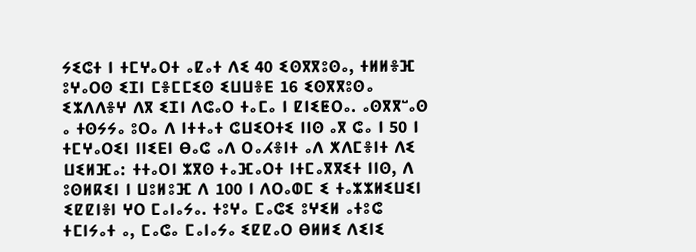ⵢⵉⵛⵜ ⵏ ⵜⵎⵖⴰⵔⵜ ⴰⵇⴰⵜ ⴷⵉ 40 ⵉⵙⴳⴳⵓⵙⴰ, ⵜⵍⵍⴻⴼ ⵓⵖⴰⵔⵙ ⵉⵊⵏ ⵎⴻⵎⵎⵉⵙ ⵉⵡⵡⴻⴹ 16 ⵉⵙⴳⴳⵓⵙⴰ ⵉⵣⴷⴷⴻⵖ ⴷⴳ ⵉⵊⵏ ⴷⵛⴰⵔ ⵜⴰⵎⴰ ⵏ ⵇⵏⵉⵟⵔⴰ. ⴰⵙⴳⴳⵯⴰⵙ ⴰ ⵜⵙⵢⵢⴰ ⵓⵔⴰ ⴷ ⵏⵜⵜⴰⵜ ⵛⵡⵉⵔⵜⵉ ⵏⵏⵙ ⴰⴳ ⵛⴰ ⵏ 50 ⵏ ⵜⵎⵖⴰⵔⵉⵏ ⵏⵏⵉⴹⵏ ⴱⴰⵛ ⴰⴷ ⵔⴰⵃⴻⵏⵜ ⴰⴷ ⵅⴷⵎⴻⵏⵜ ⴷⵉ ⵡⵉⵍⴼⴰ: ⵜⵜⴰⵔⵏ ⵣⴳⵙ ⵜⴰⴼⴰⵔⵜ ⵏⵜⵎⴰⴳⴳⵉⵜ ⵏⵏⵙ, ⴷ ⵓⵙⵍⴽⵉⵏ ⵏ ⵡⵓⵍⵓⴼ ⴷ 100 ⵏ ⴷⵔⴰⵀⵎ ⵉ ⵜⴰⵣⵣⵍⵉⵡⵉⵏ ⵉⵇⵇⵏⴻⵏ ⵖⵔ ⵎⴰⵏⴰⵢⴰ. ⵜⵓⵖⴰ ⵎⴰⵛⵉ ⵓⵖⵉⵍ ⴰⵜⵓⵛ ⵜⵎⵏⵢⴰⵜ ⴰ, ⵎⴰⵛⴰ ⵎⴰⵏⴰⵢⴰ ⵉⵇⵇⴰⵔ ⴱⵍⵍⵉ ⴷⵉⵏⵉ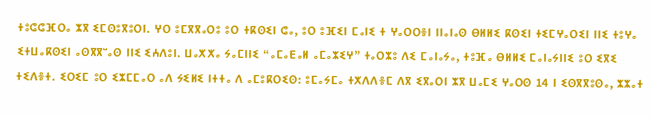ⵜⵓⵛⵛⴼⵔⴰ ⵣⴳ ⵉⵎⵙⵓⴳⵓⵔⵏ. ⵖⵔ ⵓⵎⴳⴳⴰⵔⵓ ⵓⵔ ⵜⴽⵙⵉⵏ ⵛⴰ, ⵓⵔ ⵓⴼⵉⵏ ⵎⴰⵏⵉ ⵜ ⵖⴰⵔⵔⴻⵏ ⵏⵏⴰⵏⴰⵙ ⴱⵍⵍⵉ ⴽⵙⵉⵏ ⵜⵉⵎⵖⴰⵔⵉⵏ ⵏⵏⵉ ⵜⵓⵖⴰ ⵉⵜⵡⴰⴽⵙⵉⵏ ⴰⵙⴳⴳⵯⴰⵙ ⵏⵏⵉ ⵉⵄⴷⵓⵏ. ⵡⴰⵅⵅⴰ ⵢⴰⵎⵏⵏⵉ “ⴰⵎⴰⴹⴰⵍ ⴰⵎⴰⵣⵉⵖ” ⵜⴰⵔⵣⵓ ⴷⵉ ⵎⴰⵏⴰⵢⴰ, ⵜⵓⴼⴰ ⴱⵍⵍⵉ ⵎⴰⵏⴰⵢⵏⵏⵉ ⵓⵔ ⵉⴳⵉ ⵜⵉⴷⴻⵜ. ⵉⵔⵉⵎ ⵓⵔ ⵉⵣⵎⵎⴰⵔ ⴰⴷ ⵢⵉⵍⵉ ⵏⵜⵜⴰ ⴷ ⴰⵎⵓⴽⵔⵉⵙ: ⵓⵎⴰⵢⵎⴰ ⵜⵅⴷⴷⴻⵎ ⴷⴳ ⵉⴳⴰⵔⵏ ⵣⴳ ⵡⴰⵎⵉ ⵖⴰⵔⵙ 14 ⵏ ⵉⵙⴳⴳⵓⵙⴰ, ⵣⵣⴰⵜ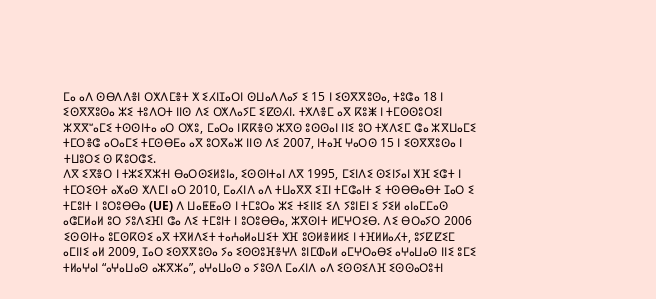ⵎⴰ ⴰⴷ ⵙⴱⴷⴷⴻⵏ ⵔⵅⴷⵎⴻⵜ ⵅ ⵉⵃⵏⵊⴰⵔⵏ ⵙⵡⴰⴷⴷⴰⵢ ⵉ 15 ⵏ ⵉⵙⴳⴳⵓⵙⴰ, ⵜⵓⵛⴰ 18 ⵏ ⵉⵙⴳⴳⵓⵙⴰ ⵣⵉ ⵜⵓⴷⵔⵜ ⵏⵏⵙ ⴷⵉ ⵔⵅⴷⴰⵢⵎ ⵉⵇⵙⵃⵏ. ⵜⵅⴷⴻⵎ ⴰⴳ ⴽⵓⵥ ⵏ ⵜⵎⵙⵙⵓⵔⵉⵏ ⵣⴳⴳⵯⴰⵎⵉ ⵜⵙⵙⵏⵜⴰ ⴰⵔ ⵔⵅⵓ, ⵎⴰⵔⴰ ⵏⴽⴽⴻⵙ ⵣⴳⵙ ⵓⵙⵙⴰⵏ ⵏⵏⵉ ⵓⵔ ⵜⵅⴷⵉⵎ ⵛⴰ ⵣⴳⵡⴰⵎⵉ ⵜⵎⵔⴻⵛ ⴰⵔⴰⵎⵉ ⵜⵎⵙⴱⴹⴰ ⴰⴳ ⵓⵔⴳⴰⵣ ⵏⵏⵙ ⴷⵉ 2007, ⵏⵜⴰⴼ ⵖⴰⵔⵙ 15 ⵏ ⵉⵙⴳⴳⵓⵙⴰ ⵏ ⵜⵡⵓⵔⵉ ⵙ ⴽⵓⵔⵛⵉ.
ⴷⴳ ⵉⴳⴻⵔ ⵏ ⵜⵣⵉⴳⵣⵜⵏ ⴱⴰⵔⵙⵉⵍⵓⵏⴰ, ⵉⵙⵙⵏⵜⴰⵏ ⴷⴳ 1995, ⵎⵉⵏⴷⵉ ⵙⵉⵏⵢⴰⵏ ⵅⴼ ⵉⵛⵜ ⵏ ⵜⵎⵔⵉⵙⵜ ⴰⵅⴰⵙ ⵅⴷⵎⵏ ⴰⵔ 2010, ⵎⴰⵃⵏⴷ ⴰⴷ ⵜⵡⴰⴳⴳ ⵉⵊⵏ ⵜⵎⵛⴰⵏⵜ ⵉ ⵜⵙⴱⴱⴰⴱⵜ ⵊⴰⵔ ⵉ ⵜⵎⵓⵏⵜ ⵏ ⵓⵔⵓⴱⴱⴰ (UE) ⴷ ⵡⴰⵟⵟⴰⵙ ⵏ ⵜⵎⵓⵔⴰ ⵣⵉ ⵜⵉⵏⵏⵉ ⵉⴷ ⵢⵓⵏⴹⵏ ⵉ ⵢⵉⵍ ⴰⵏⴰⵎⵎⴰⵙ ⴰⵛⵎⵍⴰⵍ ⵓⵔ ⵢⵓⴷⵉⴼⵏ ⵛⴰ ⴷⵉ ⵜⵎⵓⵏⵜ ⵏ ⵓⵔⵓⴱⴱⴰ, ⵣⴳⵙⵏⵜ ⵍⵎⵖⵔⵉⴱ. ⴷⵉ ⴱⵔⴰⵢⵔ 2006 ⵉⵙⵙⵏⵜⴰ ⵓⵎⵙⴽⵙⵉ ⴰⴳ ⵜⴳⵍⴷⵉⵜ ⵜⴰⵄⴰⵍⴰⵡⵉⵜ ⵅⴼ ⵓⵙⵍⴻⵍⵍⵉ ⵏ ⵜⴼⵍⵍⴰⵃⵜ, ⵓⵢⵇⵇⵉⵎ ⴰⵎⵏⵏⵉ ⴰⵍ 2009, ⵊⴰⵔ ⵉⵙⴳⴳⵓⵙⴰ ⵢⴰ ⵉⵙⵙⵓⴼⴻⵖⴷ ⵓⵏⵎⵀⴰⵍ ⴰⵎⵖⵔⴰⴱⵉ ⴰⵖⴰⵡⴰⵙ ⵏⵏⵉ ⵓⵎⵉ ⵜⵍⴰⵖⴰⵏ “ⴰⵖⴰⵡⴰⵙ ⴰⵣⴳⵣⴰ”, ⴰⵖⴰⵡⴰⵙ ⴰ ⵢⵓⵙⴷ ⵎⴰⵃⵏⴷ ⴰⴷ ⵉⵙⵙⵉⴷⴼ ⵉⵙⵙⴰⵔⵓⵜⵏ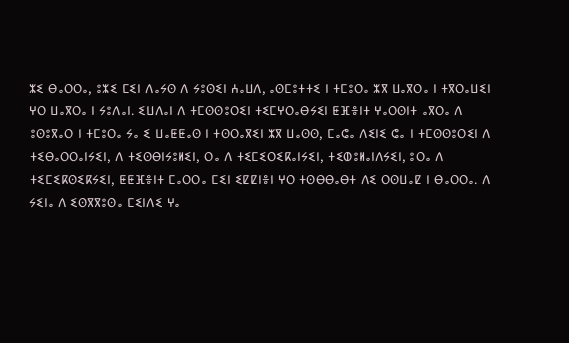ⵣⵉ ⴱⴰⵔⵔⴰ, ⵓⵣⵉ ⵎⵉⵏ ⴷⴰⵢⵙ ⴷ ⵢⵓⵙⵉⵏ ⵄⴰⵡⴷ, ⴰⵙⵎⵓⵜⵜⵉ ⵏ ⵜⵎⵓⵔⴰ ⵣⴳ ⵡⴰⴳⵔⴰ ⵏ ⵜⴳⵔⴰⵡⵉⵏ ⵖⵔ ⵡⴰⴳⵔⴰ ⵏ ⵢⵓⴷⴰⵏ. ⵉⵡⴷⴰⵏ ⴷ ⵜⵎⵙⵙⵓⵔⵉⵏ ⵜⵉⵎⵖⵔⴰⴱⵢⵉⵏ ⵟⴼⴻⵏⵜ ⵖⴰⵔⵙⵏⵜ ⴰⴳⵔⴰ ⴷ ⵓⵙⵓⴳⴰⵔ ⵏ ⵜⵎⵓⵔⴰ ⵢⴰ ⵉ ⵡⴰⵟⵟⴰⵙ ⵏ ⵜⵙⵔⴰⴳⵉⵏ ⵣⴳ ⵡⴰⵙⵙ, ⵎⴰⵛⴰ ⴷⵉⵏⵉ ⵛⴰ ⵏ ⵜⵎⵙⵙⵓⵔⵉⵏ ⴷ ⵜⵉⴱⴰⵔⵔⴰⵏⵢⵉⵏ, ⴷ ⵜⵉⵙⴱⵏⵢⵓⵍⵉⵏ, ⵔⴰ ⴷ ⵜⵉⵎⵉⵔⵉⴽⴰⵏⵢⵉⵏ, ⵜⵉⵀⵓⵍⴰⵏⴷⵢⵉⵏ, ⵓⵔⴰ ⴷ ⵜⵉⵎⵉⴽⵙⵉⴽⵢⵉⵏ, ⵟⵟⴼⴻⵏⵜ ⵎⴰⵔⵔⴰ ⵎⵉⵏ ⵉⵇⵇⵏⴻⵏ ⵖⵔ ⵜⵙⴱⴱⴰⴱⵜ ⴷⵉ ⵔⵙⵡⴰⵇ ⵏ ⴱⴰⵔⵔⴰ. ⴷ ⵢⵉⵏⴰ ⴷ ⵉⵙⴳⴳⵓⵙⴰ ⵎⵉⵏⴷⵉ ⵖⴰ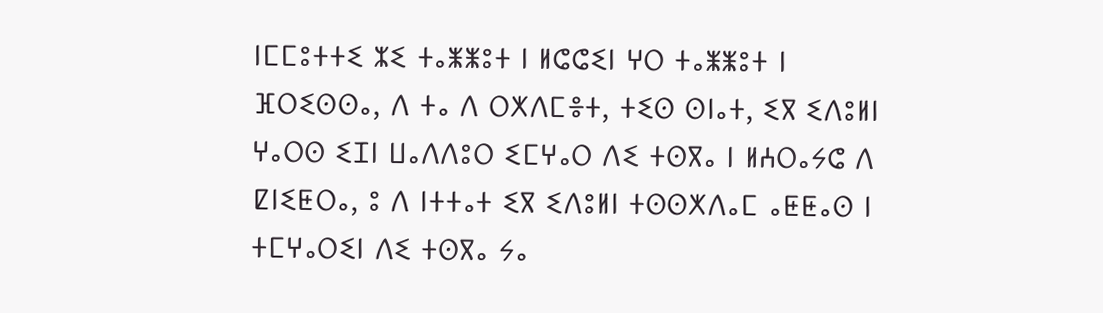ⵏⵎⵎⵓⵜⵜⵉ ⵣⵉ ⵜⴰⵥⵥⵓⵜ ⵏ ⵍⵛⵛⵉⵏ ⵖⵔ ⵜⴰⵥⵥⵓⵜ ⵏ ⴼⵔⵉⵙⵙⴰ, ⴷ ⵜⴰ ⴷ ⵔⵅⴷⵎⴻⵜ, ⵜⵉⵙ ⵙⵏⴰⵜ, ⵉⴳ ⵉⴷⵓⵍⵏ ⵖⴰⵔⵙ ⵉⵊⵏ ⵡⴰⴷⴷⵓⵔ ⵉⵎⵖⴰⵔ ⴷⵉ ⵜⵙⴳⴰ ⵏ ⵍⵄⵔⴰⵢⵛ ⴷ ⵇⵏⵉⵟⵔⴰ, ⵓ ⴷ ⵏⵜⵜⴰⵜ ⵉⴳ ⵉⴷⵓⵍⵏ ⵜⵙⵙⵅⴷⴰⵎ ⴰⵟⵟⴰⵙ ⵏ ⵜⵎⵖⴰⵔⵉⵏ ⴷⵉ ⵜⵙⴳⴰ ⵢⴰ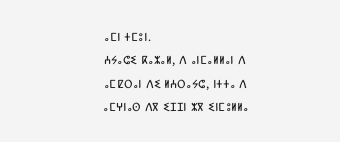ⴰⵎⵏ ⵜⵎⵓⵏ.
ⵄⵢⴰⵛⵉ ⴽⴰⵣⴰⵍ, ⴷ ⴰⵏⵎⴰⵍⵍⴰⵏ ⴷ ⴰⵎⵇⵔⴰⵏ ⴷⵉ ⵍⵄⵔⴰⵢⵛ, ⵏⵜⵜⴰ ⴷ ⴰⵎⵖⵏⴰⵙ ⴷⴳ ⵉⵊⵊⵏ ⵣⴳ ⵉⵏⵎⵓⵍⵍⴰ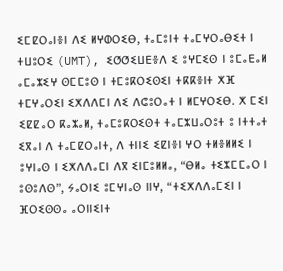ⵉⵎⵇⵔⴰⵏⴻⵏ ⴷⵉ ⵍⵖⵀⵔⵉⴱ, ⵜⴰⵎⵓⵏⵜ ⵜⴰⵎⵖⵔⴰⴱⵉⵜ ⵏ ⵜⵡⵓⵔⵉ (UMT), ⵉⵚⵚⵉⵡⴹⴻⴷ ⵉ ⵓⵖⵎⵉⵙ ⵏ ⵓⵎⴰⴹⴰⵍ ⴰⵎⴰⵣⵉⵖ ⵙⵎⵎⵓⵙ ⵏ ⵜⵎⵓⴽⵔⵉⵙⵉⵏ ⵜⴽⴽⴻⵏⵜ ⵅⴼ ⵜⵎⵖⴰⵔⵉⵏ ⵉⵅⴷⴷⵎⵏ ⴷⵉ ⴷⵛⵓⵔⴰⵜ ⵏ ⵍⵎⵖⵔⵉⴱ. ⵅ ⵎⵉⵏ ⵉⵇⵇⴰⵔ ⴽⴰⵣⴰⵍ, ⵜⴰⵎⵓⴽⵔⵉⵙⵜ ⵜⴰⵎⵣⵡⴰⵔⵓⵜ ⵓ ⵏⵜⵜⴰⵜ ⵉⴳⴰⵏ ⴷ ⵜⴰⵎⵇⵔⴰⵏⵜ, ⴷ ⵜⵏⵏⵉ ⵉⵇⵏⴻⵏ ⵖⵔ ⵜⵍⴻⵍⵍⵉ ⵏ ⵓⵖⵏⴰⵙ ⵏ ⵉⵅⴷⴷⴰⵎⵏ ⴷⴳ ⵉⵏⵎⵓⵍⵍⴰ, “ⴱⵍⴰ ⵜⵉⵣⵎⵎⴰⵔ ⵏ ⵓⵙⵓⴷⵙ”, ⵢⴰⵔⵏⵉ ⵓⵎⵖⵏⴰⵙ ⵏⵏⵖ, “ⵜⵉⵅⴷⴷⴰⵎⵉⵏ ⵏ ⴼⵔⵉⵙⵙⴰ ⴰⵔⵏⵏⵉⵏⵜ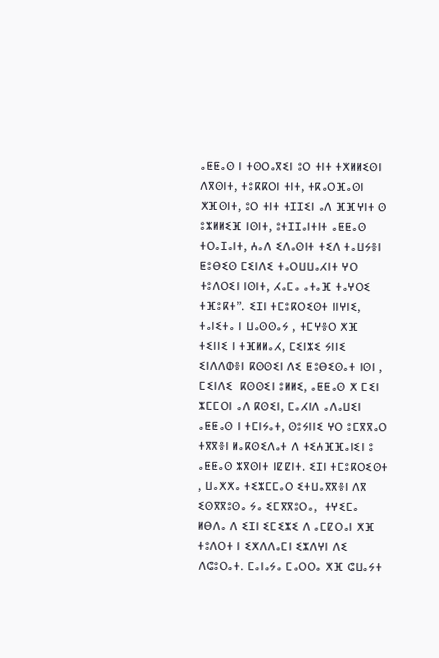ⴰⵟⵟⴰⵙ ⵏ ⵜⵙⵔⴰⴳⵉⵏ ⵓⵔ ⵜⵏⵜ ⵜⵅⵍⵍⵉⵙⵏ ⴷⴳⵙⵏⵜ, ⵜⵓⴽⴽⵔⵏ ⵜⵏⵜ, ⵜⴽⴰⵔⴼⴰⵙⵏ ⵅⴼⵙⵏⵜ, ⵓⵔ ⵜⵏⵜ ⵜⵊⵊⵉⵏ ⴰⴷ ⴼⴼⵖⵏⵜ ⵙ ⵓⵣⵍⵍⵉⴼ ⵏⵙⵏⵜ, ⵓⵜⵊⵊⴰⵏⵜⵏⵜ ⴰⵟⵟⴰⵙ ⵜⵔⴰⵊⴰⵏⵜ, ⵄⴰⴷ ⵉⴷⴰⵙⵏⵜ ⵜⵉⴷ ⵜⴰⵡⵢⴻⵏ ⵟⵓⴱⵉⵙ ⵎⵉⵏⴷⵉ ⵜⴰⵔⵡⵡⴰⵃⵏⵜ ⵖⵔ ⵜⵓⴷⵔⵉⵏ ⵏⵙⵏⵜ, ⵃⴰⵎⴰ ⴰⵜⴰⴼ ⵜⴰⵖⵔⵉ ⵜⴼⵓⴽⵜ”. ⵉⵊⵏ ⵜⵎⵓⴽⵔⵉⵙⵜ ⵏⵏⵖⵏⵉ, ⵜⴰⵏⵉⵜⴰ ⵏ ⵡⴰⵙⵙⴰⵢ , ⵜⵎⵖⴻⵔ ⵅⴼ ⵜⵉⵏⵏⵉ ⵏ ⵜⴼⵍⵍⴰⵃ, ⵎⵉⵏⵣⵉ ⵢⵏⵏⵉ ⵉⵏⴷⴷⵀⴻⵏ ⴽⵙⵙⵉⵏ ⴷⵉ ⵟⵓⴱⵉⵙⴰⵜ ⵏⵙⵏ , ⵎⵉⵏⴷⵉ  ⴽⵙⵙⵉⵏ ⵓⵍⵍⵉ, ⴰⵟⵟⴰⵙ ⵅ ⵎⵉⵏ ⵣⵎⵎⵔⵏ ⴰⴷ ⴽⵙⵉⵏ, ⵎⴰⵃⵏⴷ ⴰⴷⴰⵡⵉⵏ ⴰⵟⵟⴰⵙ ⵏ ⵜⵎⵏⵢⴰⵜ, ⵙⵓⵢⵏⵏⵉ ⵖⵔ ⵓⵎⴳⴳⴰⵔ ⵜⴳⴳⴻⵏ ⵍⴰⴽⵙⵉⴷⴰⵜ ⴷ ⵜⵉⵄⴼⴼⴰⵏⵉⵏ ⵓ ⴰⵟⵟⴰⵙ ⵣⴳⵙⵏⵜ ⵏⵇⵇⵏⵜ. ⵉⵊⵏ ⵜⵎⵓⴽⵔⵉⵙⵜ , ⵡⴰⵅⵅⴰ ⵜⵉⵣⵎⵎⴰⵔ ⵉⵜⵡⴰⴳⴳⴻⵏ ⴷⴳ ⵉⵙⴳⴳⵓⵙⴰ ⵢⴰ ⵉⵎⴳⴳⵓⵔⴰ,  ⵜⵖⵉⵎⴰ ⵍⴱⴷⴰ ⴷ ⵉⵊⵏ ⵉⵎⵉⵣⵉ ⴷ ⴰⵎⵇⵔⴰⵏ ⵅⴼ ⵜⵓⴷⵔⵜ ⵏ ⵉⵅⴷⴷⴰⵎⵏ ⵉⵣⴷⵖⵏ ⴷⵉ ⴷⵛⵓⵔⴰⵜ. ⵎⴰⵏⴰⵢⴰ ⵎⴰⵔⵔⴰ ⵅⴼ ⵛⵡⴰⵢⵜ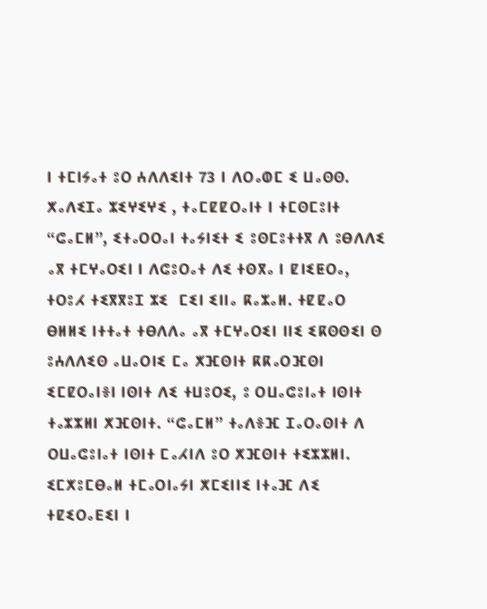ⵏ ⵜⵎⵏⵢⴰⵜ ⵓⵔ ⵄⴷⴷⵉⵏⵜ 73 ⵏ ⴷⵔⴰⵀⵎ ⵉ ⵡⴰⵙⵙ.
ⵅⴰⴷⵉⵊⴰ ⵣⵉⵖⵉⵖⵉ , ⵜⴰⵎⵇⵇⵔⴰⵏⵜ ⵏ ⵜⵎⵙⵎⵓⵏⵜ “ⵛⴰⵎⵍ”, ⵉⵜⴰⵔⵔⴰⵏ ⵜⴰⵢⵏⵉⵜ ⵉ ⵓⵙⵎⵓⵜⵜⴳ ⴷ ⵓⴱⴷⴷⵉ ⴰⴳ ⵜⵎⵖⴰⵔⵉⵏ ⵏ ⴷⵛⵓⵔⴰⵜ ⴷⵉ ⵜⵙⴳⴰ ⵏ ⵇⵏⵉⵟⵔⴰ, ⵜⵔⵓⵃ ⵜⵉⴳⴳⵓⵊ ⵣⵉ  ⵎⵉⵏ ⵉⵏⵏⴰ ⴽⴰⵣⴰⵍ. ⵜⵇⵇⴰⵔ ⴱⵍⵍⵉ ⵏⵜⵜⴰⵜ ⵜⴱⴷⴷⴰ ⴰⴳ ⵜⵎⵖⴰⵔⵉⵏ ⵏⵏⵉ ⵉⴽⵙⵙⵉⵏ ⵙ ⵓⵄⴷⴷⵉⵙ ⴰⵡⴰⵔⵏⵉ ⵎⴰ ⵅⴼⵙⵏⵜ ⴽⴽⴰⵔⴼⵙⵏ ⵉⵎⵇⵔⴰⵏⴻⵏ ⵏⵙⵏⵜ ⴷⵉ ⵜⵡⵓⵔⵉ, ⵓ ⵔⵡⴰⵛⵓⵏⴰⵜ ⵏⵙⵏⵜ ⵜⴰⵣⵣⵍⵏ ⵅⴼⵙⵏⵜ. “ⵛⴰⵎⵍ” ⵜⴰⴷⴻⴼ ⵊⴰⵔⴰⵙⵏⵜ ⴷ ⵔⵡⴰⵛⵓⵏⴰⵜ ⵏⵙⵏⵜ ⵎⴰⵃⵏⴷ ⵓⵔ ⵅⴼⵙⵏⵜ ⵜⵉⵣⵣⵍⵏ. ⵉⵎⵅⵓⵎⴱⴰⵍ ⵜⵎⴰⵔⵏⴰⵢⵏ ⵅⵎⵉⵏⵏⵉ ⵏⵜⴰⴼ ⴷⵉ ⵜⵇⵉⵔⴰⴹⵉⵏ ⵏ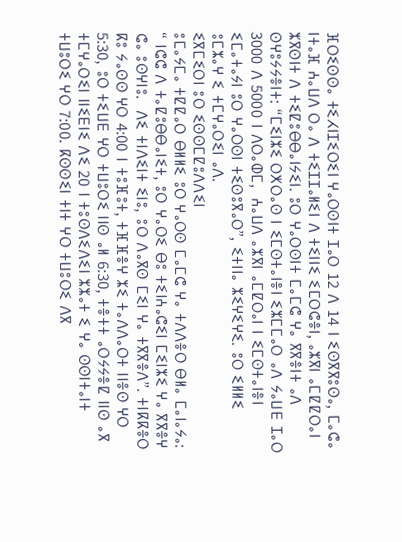ⴼⵔⵉⵙⵙⴰ ⵜⵉⵃⵏⵊⵉⵔⵉⵏ ⵖⴰⵔⵙⵏⵜ ⵊⴰⵔ 12 ⴷ 14 ⵏ ⵉⵙⴳⴳⵓⵙⴰ, ⵎⴰⵛⴰ ⵏⵜⴰⴼ ⵄⴰⵡⴷ ⵔⴰ ⴷ ⵜⵉⵊⵊⴰⵍⵉⵏ ⴷ ⵜⵉⵏⵏⵉ ⵉⵎⵔⵛⴻⵏ, ⴰⵣⴳⵏ ⴰⵎⵇⵇⵔⴰⵏ ⵣⴳⵙⵏⵜ ⴷ ⵜⵉⵇⵓⴱⴱⴰⵏⵢⵉⵏ. ⵓⵔ ⵖⴰⵔⵙⵏⵜ ⵎⴰⵎⵛ ⵖⴰ ⴳⴳⴻⵏⵜ ⴰⴷ ⵙⵖⵓⵢⵢⴻⵏⵜ: “ⵎⵉⵏⵣⵉ ⵔⵅⵔⴰⵙ ⵏ ⵉⵎⵙⵜⴰⵏⴻⵏ ⵉⵣⵎⵎⴰⵔ ⴰⴷ ⵢⴰⵡⴹ ⵊⴰⵔ 3000 ⴷ 5000 ⵏ ⴷⵔⴰⵀⵎ,  ⵄⴰⵡⴷ ⴰⵣⴳⵏ ⴰⵎⵇⵔⴰⵏ ⵏ ⵉⵎⵙⵜⴰⵏⴻⵏ ⵉⵎⴰⵜⴰⵢⵏ ⵓⵔ ⵖⴰⵔⵙⵏ ⵜⵉⵙⵓⴳⴰⵔ”, ⵉⵜⵏⵏⴰ ⵣⵉⵖⵉⵖⵉ. ⵓⵔ ⵉⵍⵍⵉ ⵓⵎⵣⴰⵖ ⵉ ⵜⵎⵖⴰⵔⵉⵏ ⴰⴷ.
ⵉⴳⵎⵉⵔⵏ ⵓⵔ ⵉⵙⵙⵎⵇⵓⴷⴷⵉⵏ
ⵓⵎⴰⵢⵎⴰ ⵜⵇⵇⴰⵔ ⴱⵍⵍⵉ ⵓⵔ ⵖⴰⵔⵙ ⵎⴰⵎⵛ ⵖⴰ ⵜⴷⴷⴻⵔ ⴱⵍⴰ ⵎⴰⵏⴰⵢⴰ: “ ⵏⵛⵛ ⴷ ⵜⴰⵇⵓⴱⴱⴰⵏⵉⵜ, ⵓⵔ ⵖⴰⵔⵉ ⴱⵓ ⵜⵉⵏⵄⴰⵛⵉⵏ ⵎⵉⵏⵣⵉ ⵖⴰ ⴳⴳⴻⵖ ⵛⴰ ⵓⵙⵖⵏⵓ.  ⴷⵉ ⵜⵏⴷⵉⵏⵜ ⵉⵏⵓ, ⵓⵔ ⴷⴰⴳⵙ ⵎⵉⵏ ⵖⴰ ⵜⴳⴳⴻⴷ”. ⵜⵏⴽⴽⴻⵔ ⴽⵓ ⵢⴰⵙⵙ ⵖⵔ 4:00 ⵏ ⵜⵓⴼⵓⵜ, ⵜⴼⴼⴻⵖ ⵣⵉ ⵜⴰⴷⴷⴰⵔⵜ ⵏⵏⴻⵙ ⵖⵔ 5:30, ⵓⵔ ⵜⵉⵡⴹ ⵖⵔ ⵜⵡⵓⵔⵉ ⵏⵏⵙ ⴰⵍ 6:30, ⵜⴻⵜⵜ ⴰⵔⵢⵢⴻⵇ ⵏⵏⵙ ⴰⴳ ⵜⵎⵖⴰⵔⵉⵏ ⵏⵏⵉⴹⵏⵉ ⴷⵉ 20 ⵏ ⵜⵓⵙⴷⵉⴷⵉⵏ ⵣⵣⴰⵜ ⵉ ⵖⴰ ⵙⵙⵏⵜⴰⵏⵜ ⵜⵡⵓⵔⵉ ⵖⵔ 7:00. ⴽⵙⵙⵉⵏ ⵜⵏⵜ ⵖⵔ ⵜⵡⵓⵔⵉ ⴷⴳ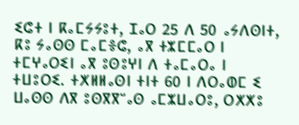ⵉⵛⵜ ⵏ ⴽⴰⵎⵢⵢⵓⵜ, ⵊⴰⵔ 25 ⴷ 50 ⴰⵢⴷⵙⵏⵜ, ⴽⵓ ⵢⴰⵙⵙ ⵎⴰⵎⴻⵛ, ⴰⴳ ⵜⵣⵎⵎⴰⵔ ⵏ ⵜⵎⵖⴰⵔⵉⵏ ⴰⴳ ⵓⵙⵓⵖⵏ ⴷ ⵜⴰⵎⴰⵔⴰ ⵏ ⵜⵡⵓⵔⵉ. ⵜⵅⵍⵍⴰⵙⵏ ⵜⵏⵜ 60 ⵏ ⴷⵔⴰⵀⵎ ⵉ ⵡⴰⵙⵙ ⴷⴳ ⵓⵙⴳⴳⵯⴰⵙ ⴰⵎⵣⵡⴰⵔⵓ, ⵔⵅⵅⵓ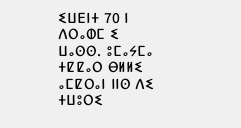ⵉⵡⴹⵏⵜ 70 ⵏ ⴷⵔⴰⵀⵎ ⵉ ⵡⴰⵙⵙ. ⵓⵎⴰⵢⵎⴰ ⵜⵇⵇⴰⵔ ⴱⵍⵍⵉ ⴰⵎⵇⵔⴰⵏ ⵏⵏⵙ ⴷⵉ ⵜⵡⵓⵔⵉ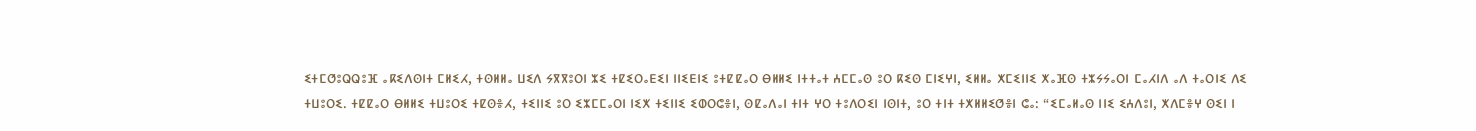ⵉⵜⵎⵚⵓⵕⵕⵓⴼ ⴰⴽⵉⴷⵙⵏⵜ ⵎⵍⵉⵃ, ⵜⵙⵍⵍⴰ ⵡⵉⴷ ⵢⴳⴳⵓⵔⵏ ⵣⵉ ⵜⵇⵉⵔⴰⴹⵉⵏ ⵏⵏⵉⴹⵏⵉ ⵓⵜⵇⵇⴰⵔ ⴱⵍⵍⵉ ⵏⵜⵜⴰⵜ ⵄⵎⵎⴰⵙ ⵓⵔ ⴽⵉⵙ ⵎⵏⵉⵖⵏ, ⵉⵍⵍⴰ ⵅⵎⵉⵏⵏⵉ ⵅⴰⴼⵙ ⵜⵣⵢⵢⴰⵔⵏ ⵎⴰⵃⵏⴷ ⴰⴷ ⵜⴰⵔⵏⵉ ⴷⵉ ⵜⵡⵓⵔⵉ. ⵜⵇⵇⴰⵔ ⴱⵍⵍⵉ ⵜⵡⵓⵔⵉ ⵜⵇⵙⴻⵃ, ⵜⵉⵏⵏⵉ ⵓⵔ ⵉⵣⵎⵎⴰⵔⵏ ⵏⵉⵅ ⵜⵉⵏⵏⵉ ⵉⵀⵔⵛⴻⵏ, ⵙⵇⴰⴷⴰⵏ ⵜⵏⵜ ⵖⵔ ⵜⵓⴷⵔⵉⵏ ⵏⵙⵏⵜ, ⵓⵔ ⵜⵏⵜ ⵜⵅⵍⵍⵉⵚⴻⵏ ⵛⴰ: “ⵉⵎⴰⵍⴰⵙ ⵏⵏⵉ ⵉⵄⴷⵓⵏ, ⵅⴷⵎⴻⵖ ⵙⵉⵏ ⵏ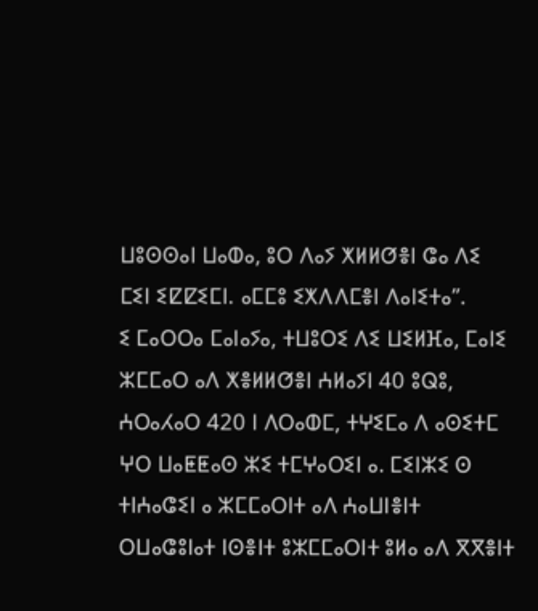ⵡⵓⵙⵙⴰⵏ ⵡⴰⵀⴰ, ⵓⵔ ⴷⴰⵢ ⵅⵍⵍⵚⴻⵏ ⵛⴰ ⴷⵉ ⵎⵉⵏ ⵉⵇⵇⵉⵎⵏ. ⴰⵎⵎⵓ ⵉⵅⴷⴷⵎⴻⵏ ⴷⴰⵏⵉⵜⴰ”.
ⵉ ⵎⴰⵔⵔⴰ ⵎⴰⵏⴰⵢⴰ, ⵜⵡⵓⵔⵉ ⴷⵉ ⵡⵉⵍⴼⴰ, ⵎⴰⵏⵉ ⵣⵎⵎⴰⵔ ⴰⴷ ⵅⴻⵍⵍⵚⴻⵏ ⵄⵍⴰⵢⵏ 40 ⵓⵕⵓ, ⵄⵔⴰⵃⴰⵔ 420 ⵏ ⴷⵔⴰⵀⵎ, ⵜⵖⵉⵎⴰ ⴷ ⴰⵙⵉⵜⵎ ⵖⵔ ⵡⴰⵟⵟⴰⵙ ⵣⵉ ⵜⵎⵖⴰⵔⵉⵏ ⴰ. ⵎⵉⵏⵣⵉ ⵙ ⵜⵏⵄⴰⵛⵉⵏ ⴰ ⵣⵎⵎⴰⵔⵏⵜ ⴰⴷ ⵄⴰⵡⵏⴻⵏⵜ ⵔⵡⴰⵛⵓⵏⴰⵜ ⵏⵙⴻⵏⵜ ⵓⵣⵎⵎⴰⵔⵏⵜ ⵓⵍⴰ ⴰⴷ ⴳⴳⴻⵏⵜ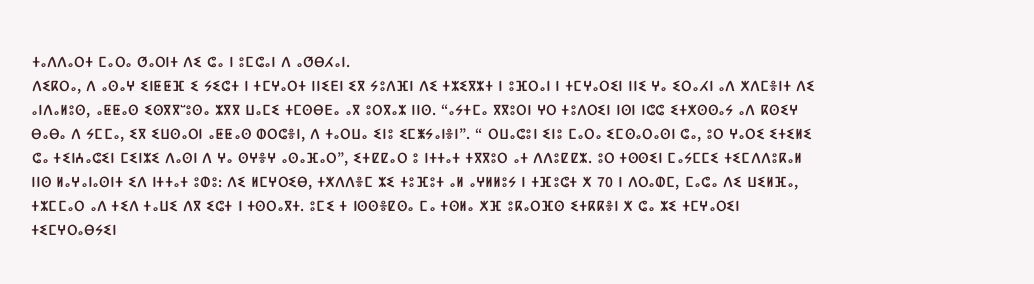ⵜⴰⴷⴷⴰⵔⵜ ⵎⴰⵔⴰ ⵚⴰⵔⵏⵜ ⴷⵉ ⵛⴰ ⵏ ⵓⵎⵛⴰⵏ ⴷ ⴰⵚⴱⵃⴰⵏ.
ⴷⵉⴽⵔⴰ, ⴷ ⴰⵙⴰⵖ ⵉⵏⵟⵟⴼ ⵉ ⵢⵉⵛⵜ ⵏ ⵜⵎⵖⴰⵔⵜ ⵏⵏⵉⴹⵏ ⵉⴳ ⵢⵓⴷⴼⵏ ⴷⵉ ⵜⵣⵉⴳⵣⵜ ⵏ ⵓⴼⵔⴰⵏ ⵏ ⵜⵎⵖⴰⵔⵉⵏ ⵏⵏⵉ ⵖⴰ ⵉⵔⴰⵃⵏ ⴰⴷ ⵅⴷⵎⴻⵏⵜ ⴷⵉ ⴰⵏⴷⴰⵍⵓⵙ, ⴰⵟⵟⴰⵙ ⵉⵙⴳⴳⵯⵓⵙⴰ ⵣⴳⴳ ⵡⴰⵎⵉ ⵜⵎⵙⴱⴹⴰ ⴰⴳ ⵓⵔⴳⴰⵣ ⵏⵏⵙ. “ⴰⵢⵜⵎⴰ ⴳⴳⵓⵔⵏ ⵖⵔ ⵜⵓⴷⵔⵉⵏ ⵏⵙⵏ ⵏⵛⵛ ⵉⵜⵅⵙⵙⴰⵢ ⴰⴷ ⴽⵙⵉⵖ ⴱⴰⴱⴰ ⴷ ⵢⵎⵎⴰ, ⵉⴳ ⵉⵡⵙⴰⵔⵏ ⴰⵟⵟⴰⵙ ⵀⵔⵛⴻⵏ, ⴷ ⵜⴰⵔⵡⴰ ⵉⵏⵓ ⵉⵎⵥⵢⴰⵏⴻⵏ”. “ ⵔⵡⴰⵛⵓⵏ ⵉⵏⵓ ⵎⴰⵔⴰ ⵉⵎⵙⴰⵔⴰⵙⵏ ⵛⴰ, ⵓⵔ ⵖⴰⵔⵉ ⵉⵜⵉⵍⵉ ⵛⴰ ⵜⵉⵏⵄⴰⵛⵉⵏ ⵎⵉⵏⵣⵉ ⴷⴰⵙⵏ ⴷ ⵖⴰ ⵙⵖⴻⵖ ⴰⵙⴰⴼⴰⵔ”, ⵉⵜⵇⵇⴰⵔ ⵓ ⵏⵜⵜⴰⵜ ⵜⴳⴳⵓⵔ ⴰⵜ ⴷⴷⵓⵇⵇⵣ. ⵓⵔ ⵜⵙⵙⵉⵏ ⵎⴰⵢⵎⵎⵉ ⵜⵉⵎⴷⴷⵓⴽⴰⵍ ⵏⵏⵙ ⵍⴰⵖⴰⵏⴰⵙⵏⵜ ⵉⴷ ⵏⵜⵜⴰⵜ ⵓⵀⵓ: ⴷⵉ ⵍⵎⵖⵔⵉⴱ, ⵜⵅⴷⴷⴻⵎ ⵣⵉ ⵜⵓⴼⵓⵜ ⴰⵍ ⴰⵖⵍⵍⵓⵢ ⵏ ⵜⴼⵓⵛⵜ ⵅ 70 ⵏ ⴷⵔⴰⵀⵎ, ⵎⴰⵛⴰ ⴷⵉ ⵡⵉⵍⴼⴰ, ⵜⵣⵎⵎⴰⵔ ⴰⴷ ⵜⵉⴷ ⵜⴰⵡⵉ ⴷⴳ ⵉⵛⵜ ⵏ ⵜⵙⵔⴰⴳⵜ. ⵓⵎⵉ ⵜ ⵏⵙⵙⴻⵇⵙⴰ ⵎⴰ ⵜⵙⵍⴰ ⵅⴼ ⵓⴽⴰⵔⴼⵙ ⵉⵜⴽⴽⴻⵏ ⵅ ⵛⴰ ⵣⵉ ⵜⵎⵖⴰⵔⵉⵏ ⵜⵉⵎⵖⵔⴰⴱⵢⵉⵏ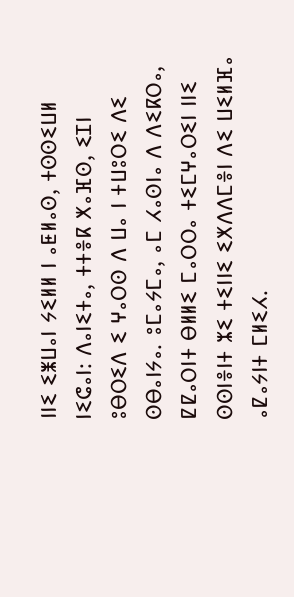ⵏⵏⵉ ⵉⵥⵡⴰⵏ ⵢⵉⵍⵍ ⵏ ⴰⵟⵍⴰⵙ, ⵜⵙⵙⵉⵡⵍ ⵏⵉⵛⴰⵏ: ⴷⴰⵏⵉⵜⴰ, ⵜⵜⴻⴽ ⵅⴰⴼⵙ, ⵉⵊⵏ ⵓⴱⵔⵉⴷ ⵉ ⵖⴰⵔⵙ ⴷ ⵡⴰ ⵏ ⵜⵡⵓⵔⵉ ⴷⵉ ⵙⴱⴰⵏⵢⴰ. ⵓⵎⴰⵢⵎⴰ, ⴰⵎ ⵃⴰⵙⵏⴰ ⴷ ⴷⵉⴽⵔⴰ, ⵇⵇⴰⵔⵏⵜ ⴱⵍⵍⵉ ⵎⴰⵔⵔⴰ ⵜⵉⵎⵖⴰⵔⵉⵏ ⵏⵏⵉ ⵙⵙⵏⴻⵏⵜ ⵣⵉ ⵜⵉⵏⵏⵉ ⵉⵅⴷⴷⵎⴻⵏ ⴷⵉ ⵡⵉⵍⴼⴰ ⴰⵇⴰⵢⵏⵜ ⵎⵍⵉⵃ.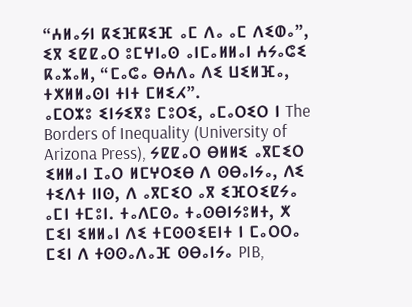“ⵄⵍⴰⵢⵏ ⴽⵉⴼⴽⵉⴼ ⴰⵎ ⴷⴰ ⴰⵎ ⴷⵉⵀⴰ”, ⵉⴳ ⵉⵇⵇⴰⵔ ⵓⵎⵖⵏⴰⵙ ⴰⵏⵎⴰⵍⵍⴰⵏ ⵄⵢⴰⵛⵉ ⴽⴰⵣⴰⵍ, “ⵎⴰⵛⴰ ⴱⵄⴷⴰ ⴷⵉ ⵡⵉⵍⴼⴰ, ⵜⵅⵍⵍⴰⵙⵏ ⵜⵏⵜ ⵎⵍⵉⵃ”.
ⴰⵎⵔⵣⵓ ⵉⵏⵢⵉⴳⵓ ⵎⵓⵔⵉ, ⴰⵎⴰⵔⵉⵔ ⵏ The Borders of Inequality (University of Arizona Press), ⵢⵇⵇⴰⵔ ⴱⵍⵍⵉ ⴰⴳⵎⵉⵔ ⵉⵍⵍⴰⵏ ⵊⴰⵔ ⵍⵎⵖⵔⵉⴱ ⴷ ⵙⴱⴰⵏⵢⴰ, ⴷⵉ ⵜⵉⴷⵜ ⵏⵏⵙ, ⴷ ⴰⴳⵎⵉⵔ ⴰⴳ ⵉⴼⵔⵉⵇⵢⴰ ⴰⵎⵏ ⵜⵎⵓⵏ. ⵜⴰⴷⵎⵙⴰ ⵜⴰⵙⴱⵏⵢⵓⵍⵜ, ⵅ ⵎⵉⵏ ⵉⵍⵍⴰⵏ ⴷⵉ ⵜⵎⵙⵙⵉⴹⵏⵜ ⵏ ⵎⴰⵔⵔⴰ ⵎⵉⵏ ⴷ ⵜⵙⵙⴰⴷⴰⴼ ⵙⴱⴰⵏⵢⴰ PIB,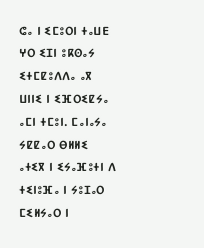ⵛⴰ ⵏ ⵉⵎⵓⵔⵏ ⵜⴰⵡⴹ ⵖⵔ ⵉⵊⵏ ⵓⴽⵙⴰⵢ ⵉⵜⵎⵇⵓⴷⴷⴰ ⴰⴳ ⵡⵏⵏⵉ ⵏ ⵉⴼⵔⵉⵇⵢⴰ ⴰⵎⵏ ⵜⵎⵓⵏ. ⵎⴰⵏⴰⵢⴰ ⵢⵇⵇⴰⵔ ⴱⵍⵍⵉ ⴰⵜⵉⴳ ⵏ ⵉⵢⴰⴼⵓⵜⵏ ⴷ ⵜⵉⵏⵓⴼⴰ ⵏ ⵢⵓⵊⴰⵔ ⵎⵉⵍⵢⴰⵔ ⵏ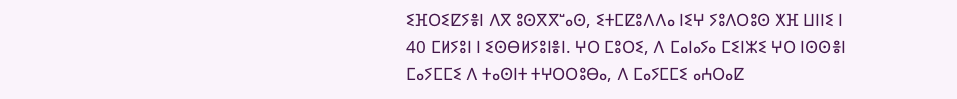ⵉⴼⵔⵉⵇⵢⴻⵏ ⴷⴳ ⵓⵙⴳⴳⵯⴰⵙ, ⵉⵜⵎⵇⵓⴷⴷⴰ ⵏⵉⵖ ⵢⵓⴷⵔⵓⵙ ⵅⴼ ⵡⵏⵏⵉ ⵏ 40 ⵎⵍⵢⵓⵏ ⵏ ⵉⵙⴱⵍⵢⵓⵏⴻⵏ. ⵖⵔ ⵎⵓⵔⵉ, ⴷ ⵎⴰⵏⴰⵢⴰ ⵎⵉⵏⵣⵉ ⵖⵔ ⵏⵙⵙⴻⵏ ⵎⴰⵢⵎⵎⵉ ⴷ ⵜⴰⵙⵏⵜ ⵜⵖⵔⵔⵓⴱⴰ, ⴷ ⵎⴰⵢⵎⵎⵉ ⴰⵄⵔⴰⵇ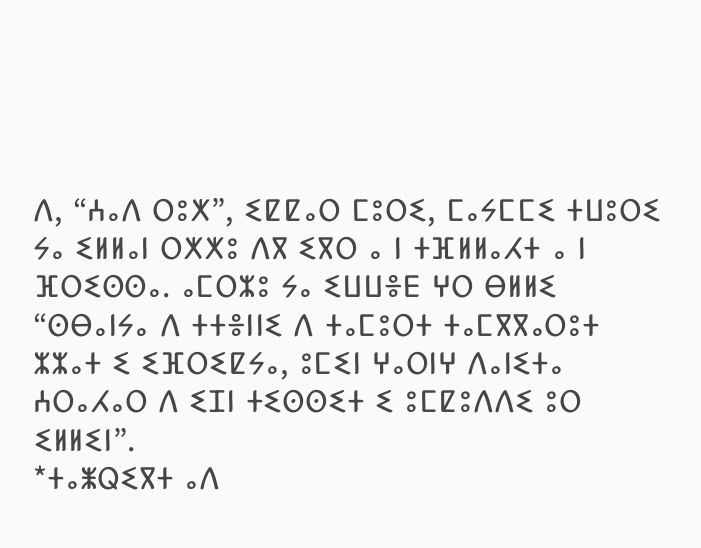ⴷ, “ⵄⴰⴷ ⵔⵓⵅ”, ⵉⵇⵇⴰⵔ ⵎⵓⵔⵉ, ⵎⴰⵢⵎⵎⵉ ⵜⵡⵓⵔⵉ ⵢⴰ ⵉⵍⵍⴰⵏ ⵔⵅⵅⵓ ⴷⴳ ⵉⴳⵔ ⴰ ⵏ ⵜⴼⵍⵍⴰⵃⵜ ⴰ ⵏ ⴼⵔⵉⵙⵙⴰ. ⴰⵎⵔⵣⵓ ⵢⴰ ⵉⵡⵡⴻⴹ ⵖⵔ ⴱⵍⵍⵉ “ⵙⴱⴰⵏⵢⴰ ⴷ ⵜⵜⴻⵏⵏⵉ ⴷ ⵜⴰⵎⵓⵔⵜ ⵜⴰⵎⴳⴳⴰⵔⵓⵜ ⵣⵣⴰⵜ ⵉ ⵉⴼⵔⵉⵇⵢⴰ, ⵓⵎⵉⵏ ⵖⴰⵔⵏⵖ ⴷⴰⵏⵉⵜⴰ ⵄⵔⴰⵃⴰⵔ ⴷ ⵉⵊⵏ ⵜⵉⵙⵙⵉⵜ ⵉ ⵓⵎⵇⵓⴷⴷⵉ ⵓⵔ ⵉⵍⵍⵉⵏ”.
*ⵜⴰⵥⵕⵉⴳⵜ ⴰⴷ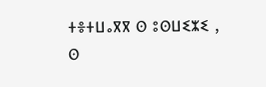ⵜⴻⵜⵡⴰⴳⴳ ⵙ ⵓⵙⵡⵉⵣⵉ , ⵙ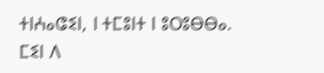ⵜⵏⵄⴰⵛⵉⵏ, ⵏ ⵜⵎⵓⵏⵜ ⵏ ⵓⵔⵓⴱⴱⴰ. ⵎⵉⵏ ⴷ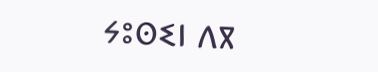ⵢⵓⵙⵉⵏ ⴷⴳ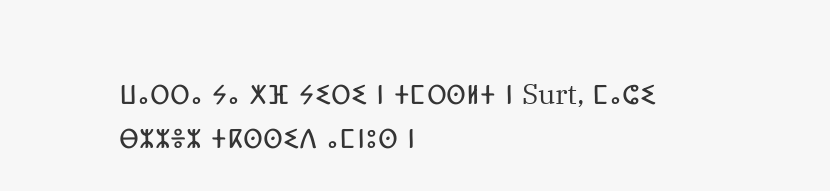ⵡⴰⵔⵔⴰ ⵢⴰ ⵅⴼ ⵢⵉⵔⵉ ⵏ ⵜⵎⵔⵙⵍⵜ ⵏ Surt, ⵎⴰⵛⵉ ⴱⵣⵣⴻⵣ ⵜⴽⵙⵙⵉⴷ ⴰⵎⵏⵓⵙ ⵏ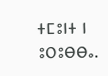ⵜⵎⵓⵏⵜ ⵏ ⵓⵔⵓⴱⴱⴰ.